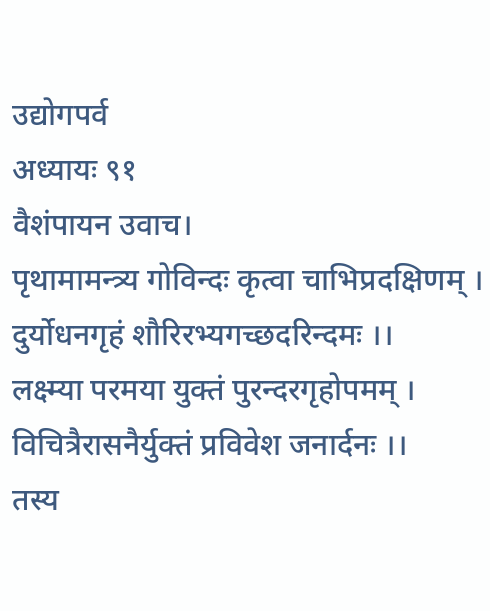उद्योगपर्व
अध्यायः ९१
वैशंपायन उवाच।
पृथामामन्त्र्य गोविन्दः कृत्वा चाभिप्रदक्षिणम् ।
दुर्योधनगृहं शौरिरभ्यगच्छदरिन्दमः ।।
लक्ष्म्या परमया युक्तं पुरन्दरगृहोपमम् ।
विचित्रैरासनैर्युक्तं प्रविवेश जनार्दनः ।।
तस्य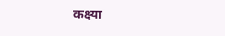कक्ष्या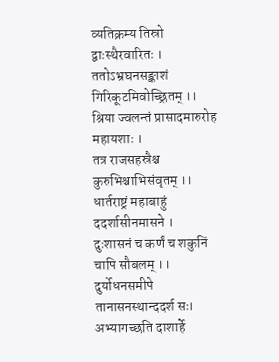व्यतिक्रम्य तिस्रो द्वाःस्थैरवारितः ।
ततोऽभ्रघनसङ्काशं गिरिकूटमिवोच्छ्रितम् ।।
श्रिया ज्वलन्तं प्रासादमारुरोह महायशाः ।
तत्र राजसहस्रैश्च कुरुभिश्चाभिसंवृतम् ।।
धार्तराष्ट्रं महाबाहुं ददर्शासीनमासने ।
दुःशासनं च कर्णं च शकुनिं चापि सौबलम् ।।
दुर्योधनसमीपे तानासनस्थान्ददर्श सः।
अभ्यागच्छति दाशार्हे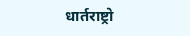धार्तराष्ट्रो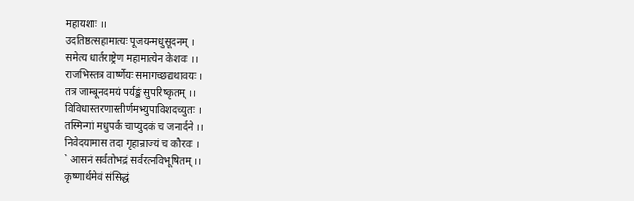महायशाः ।।
उदतिष्ठत्सहामात्यः पूजयन्मधुसूदनम् ।
समेत्य धार्तराष्ट्रेण महामात्येन केशवः ।।
राजभिस्तत्र वार्ष्णेयः समागच्छद्यथावयः ।
तत्र जाम्बूनदमयं पर्यङ्कं सुपरिष्कृतम् ।।
विविधास्तरणास्तीर्णमभ्युपाविशदच्युतः ।
तस्मिन्गां मधुपर्कं चाप्युदकं च जनार्दने ।।
निवेदयामास तदा गृहान्राज्यं च कौरवः ।
` आसनं सर्वतोभद्रं सर्वरत्नविभूषितम् ।।
कृष्णार्थमेवं संसिद्धं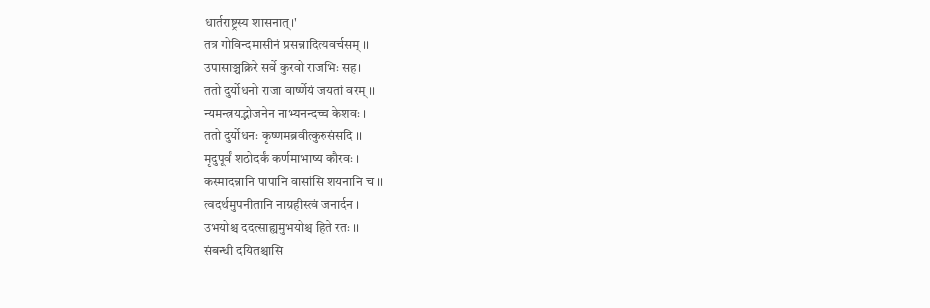धार्तराष्ट्रस्य शासनात्।'
तत्र गोविन्दमासीनं प्रसन्नादित्यवर्चसम् ।।
उपासाञ्चक्रिरे सर्वे कुरवो राजभिः सह।
ततो दुर्योधनो राजा वार्ष्णेयं जयतां वरम् ।।
न्यमन्त्रयद्भोजनेन नाभ्यनन्दच्च केशवः ।
ततो दुर्योधनः कृष्णमब्रवीत्कुरुसंसदि ।।
मृदुपूर्वं शठोदर्कं कर्णमाभाष्य कौरवः ।
कस्मादन्नानि पापानि वासांसि शयनानि च ।।
त्वदर्थमुपनीतानि नाग्रहीस्त्वं जनार्दन ।
उभयोश्च ददत्साह्यमुभयोश्च हिते रतः ।।
संबन्धी दयितश्चासि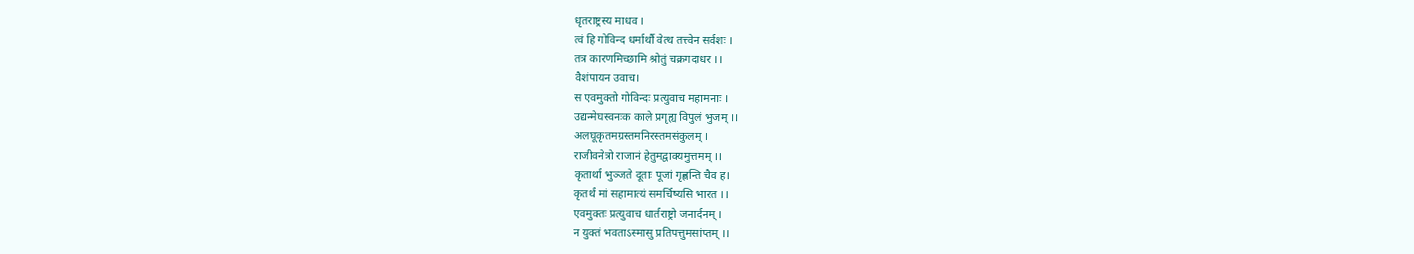धृतराष्ट्रस्य माधव ।
त्वं हि गोविन्द धर्मार्थौ वेत्थ तत्त्वेन सर्वशः ।
तत्र कारणमिच्छामि श्रोतुं चक्रगदाधर ।।
वैशंपायन उवाच।
स एवमुक्तो गोविन्दः प्रत्युवाच महामनाः ।
उद्यन्मेघस्वनःक काले प्रगृह्य विपुलं भुजम् ।।
अलघूकृतमग्रस्तमनिरस्तमसंकुलम् ।
राजीवनेत्रो राजानं हेतुमद्वाक्यमुत्तमम् ।।
कृतार्था भुञ्जते दूताः पूजां गृह्णन्ति चैव ह।
कृतर्थं मां सहामात्यं समर्चिष्यसि भारत ।।
एवमुक्तः प्रत्युवाच धार्तराष्ट्रो जनार्दनम् ।
न युक्तं भवताऽस्मासु प्रतिपत्तुमसांप्तम् ।।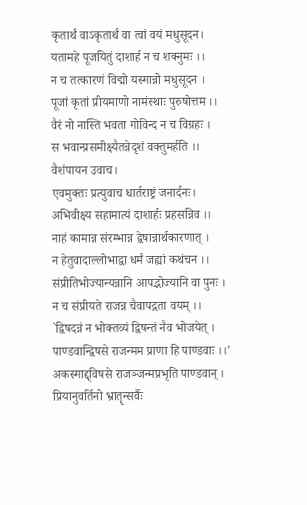कृतार्थं वाऽकृतार्थं वा त्वां वयं मधुसूदन।
यतामहे पूजयितुं दाशार्ह न च शक्नुमः ।।
न च तत्कारणं विद्मो यस्मान्नो मधुसूदन ।
पूजां कृतां प्रीयमाणो नामंस्थाः पुरुषोत्तम ।।
वैरं नो नास्ति भवता गोविन्द न च विग्रहः ।
स भवान्प्रसमीक्ष्यैतन्नेदृशं वक्तुमर्हति ।।
वैशंपायन उवाच।
एवमुक्तः प्रत्युवाच धार्तराष्ट्रं जनार्दनः।
अभिवीक्ष्य सहामात्यं दाशार्हः प्रहसन्निव ।।
नाहं कामान्न संरम्भान्न द्वेषान्नार्थकारणात् ।
न हेतुवादाल्लोभाद्वा धर्मं जह्यां कथंचन ।।
संप्रीतिभोज्यान्यन्नानि आपद्भोज्यानि वा पुनः ।
न च संप्रीयते राजन्न चैवापद्गता वयम् ।।
`द्विषदन्नं न भोक्तव्यं द्विषन्तं नैव भोजयेत् ।
पाण्डवान्द्विषसे राजन्मम प्राणा हि पाण्डवाः ।।'
अकस्माद्द्विषसे राजञ्जन्मप्रभृति पाण्डवान् ।
प्रियानुवर्तिनो भ्रातॄन्सर्वैः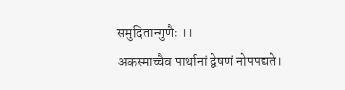समुदितान्गुणैः ।।
अकस्माच्चैव पार्थानां द्वेषणं नोपपद्यते।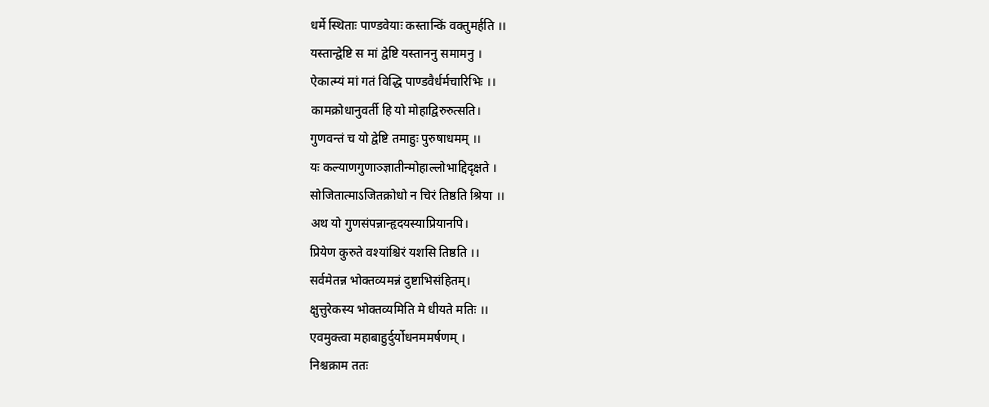धर्मे स्थिताः पाण्डवेयाः कस्तान्किं वक्तुमर्हति ।।
यस्तान्द्वेष्टि स मां द्वेष्टि यस्ताननु समामनु ।
ऐकात्म्यं मां गतं विद्धि पाण्डवैर्धर्मचारिभिः ।।
कामक्रोधानुवर्ती हि यो मोहाद्विरुरुत्सति।
गुणवन्तं च यो द्वेष्टि तमाहुः पुरुषाधमम् ।।
यः कल्याणगुणाञ्ज्ञातीन्मोहाल्लोभाद्दिदृक्षते ।
सोजितात्माऽजितक्रोधो न चिरं तिष्ठति श्रिया ।।
अथ यो गुणसंपन्नान्हृदयस्याप्रियानपि।
प्रियेण कुरुते वश्यांश्चिरं यशसि तिष्ठति ।।
सर्वमेतन्न भोक्तव्यमन्नं दुष्टाभिसंहितम्।
क्षुत्तुरेकस्य भोक्तव्यमिति मे धीयते मतिः ।।
एवमुक्त्वा महाबाहुर्दुर्योधनममर्षणम् ।
निश्चक्राम ततः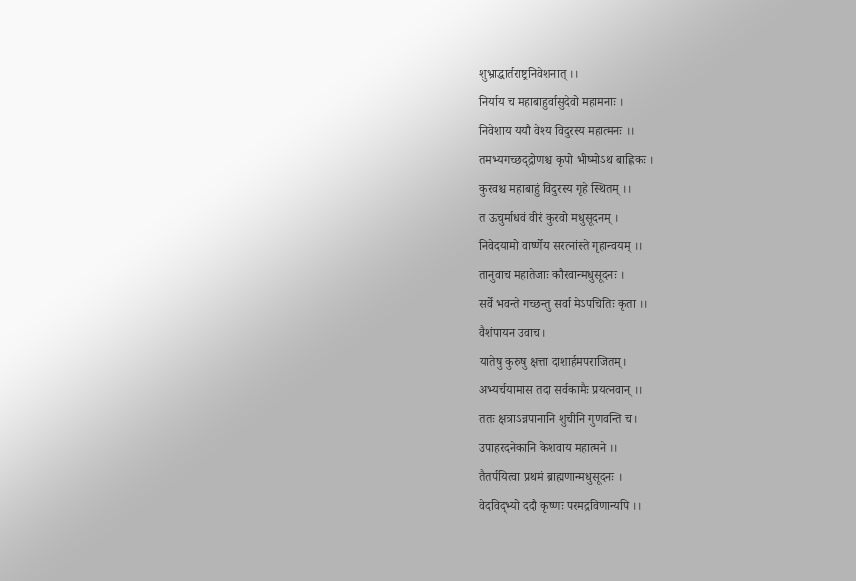शुभ्राद्धार्तराष्ट्रनिवेशनात् ।।
निर्याय च महाबाहुर्वासुदेवो महामनाः ।
निवेशाय ययौ वेश्य विदुरस्य महात्मनः ।।
तमभ्यगच्छद्द्रोणश्च कृपो भीष्मोऽथ बाह्लिकः ।
कुरवश्च महाबाहुं विदुरस्य गृहे स्थितम् ।।
त ऊचुर्माधवं वीरं कुरवो मधुसूदनम् ।
निवेदयामो वार्ष्णेय सरत्नांस्ते गृहान्वयम् ।।
तानुवाच महातेजाः कौरवान्मधुसूदनः ।
सर्वे भवन्ते गच्छन्तु सर्वा मेऽपचितिः कृता ।।
वैशंपायन उवाच।
यातेषु कुरुषु क्षत्ता दाशार्हमपराजितम्।
अभ्यर्चयामास तदा सर्वकामैः प्रयत्नवान् ।।
ततः क्षत्राऽन्नपानानि शुचीनि गुणवन्ति च।
उपाहरदनेकानि केशवाय महात्मने ।।
तैतर्पयित्वा प्रथमं ब्राह्मणान्मधुसूदनः ।
वेदविद्भ्यो ददौ कृष्णः परमद्रविणान्यपि ।।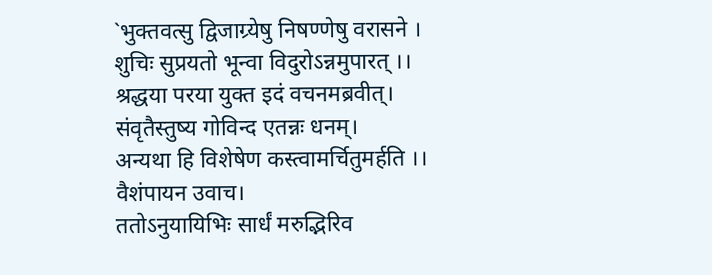`भुक्तवत्सु द्विजाग्र्येषु निषण्णेषु वरासने ।
शुचिः सुप्रयतो भून्वा विदुरोऽन्नमुपारत् ।।
श्रद्धया परया युक्त इदं वचनमब्रवीत्।
संवृतैस्तुष्य गोविन्द एतन्नः धनम्।
अन्यथा हि विशेषेण कस्त्वामर्चितुमर्हति ।।
वैशंपायन उवाच।
ततोऽनुयायिभिः सार्धं मरुद्भिरिव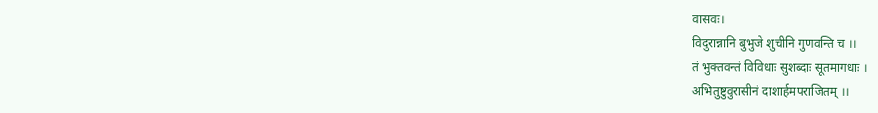वासवः।
विदुरान्नानि बुभुजे शुचीनि गुणवन्ति च ।।
तं भुक्तवन्तं विविधाः सुशब्दाः सूतमागधाः ।
अभितुष्टुवुरासीनं दाशार्हमपराजितम् ।।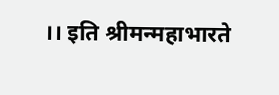।। इति श्रीमन्महाभारते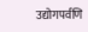उद्योगपर्वणि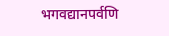भगवद्यानपर्वणि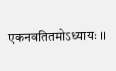एकनवतितमोऽध्यायः ।।